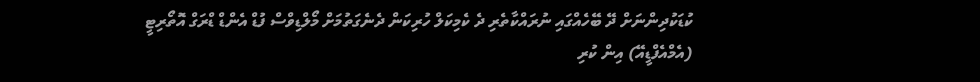ކުޑަކުދިންނަށް ދޭ ބޭހެއްގައި ނުރައްކާތެރި ދެ ކެމިކަލް ހުރިކަން ދެނެގަތުމަށް މޯލްޑިވްސް ފުޑް އެންޑް ޑްރަގް އޮތޯރިޓީ (އެމްއެފްޑީއޭ) އިން ކުރި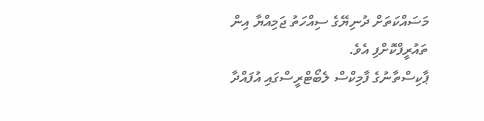މަސައްކަތަށް ދުނިޔޭގެ ސިއްހަތު ޖަމިއްޔާ އިން ތައުރީފްކޮށްފި އެވެ.
ޕާކިސްތާނުގެ ފާމިކްސް ލެބޯޓްރީސްގައި އުފައްދާ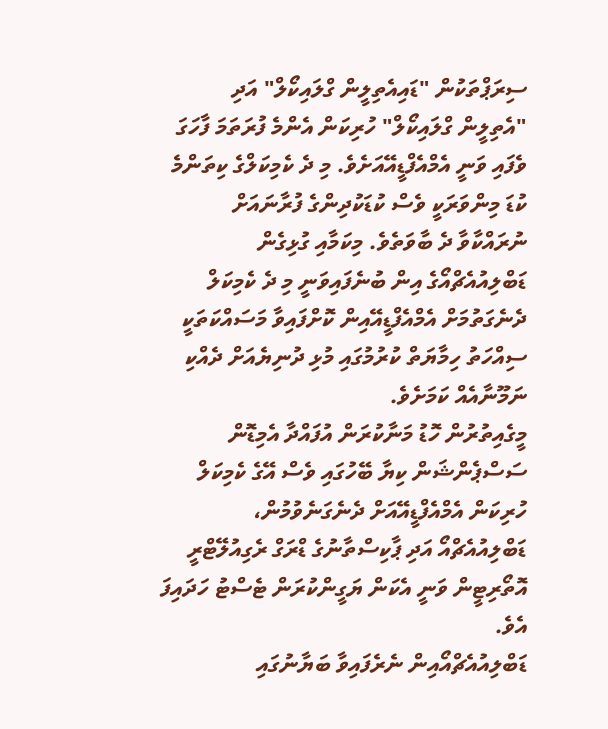ސިރަޕްތަކުން "ޑައިއެތިލީން ގްލައިކޯލް" އަދި "އެތިލީން ގްލައިކޯލް" ހުރިކަން އެންމެ ފުރަތަމަ ފާހަގަ ވެފައި ވަނީ އެމްއެފްޑީއޭއަށެވެ. މި ދެ ކެމިކަލްގެ ކިތަންމެ ކުޑަ މިންވަރަކީ ވެސް ކުޑަކުދިންގެ ފުރާނައަށް ނުރައްކާވާ ދެ ބާވަތެވެ. މިކަމާއި ގުޅިގެން ޑަބްލިއުއެޗްއޯގެ އިން ބުނެފައިވަނީ މި ދެ ކެމިކަލް ދެނެގަތުމަށް އެމްއެފްޑީއޭއިން ކޮށްފައިވާ މަސައްކަތަކީ ސިއްހަތު ހިމާޔަތް ކުރުމުގައި މުޅި ދުނިޔެއަށް ދެއްކި ނަމޫނާއެއް ކަމަށެވެ.
މީގެއިތުރުން ހޮޑު މަނާކުރަން އުފައްދާ އެމިޑޮން ސަސްޕެންޝަން ކިޔާ ބޭހުގައި ވެސް އޭގެ ކެމިކަލް ހުރިކަން އެމްއެފްޑީއޭއަށް ދެނެގަނެވުމުން، ޑަބްލިއުއެޗްއޯ އަދި ޕާކިސްތާނުގެ ޑްރަގް ރެގިއުލޭޓްރީ އޮތޯރިޓީން ވަނީ އެކަން ޔަގީންކުރަން ޓެސްޓު ހަދައިފަ އެވެ.
ޑަބްލިއުއެޗްއޯއިން ނެރެފައިވާ ބަޔާނުގައި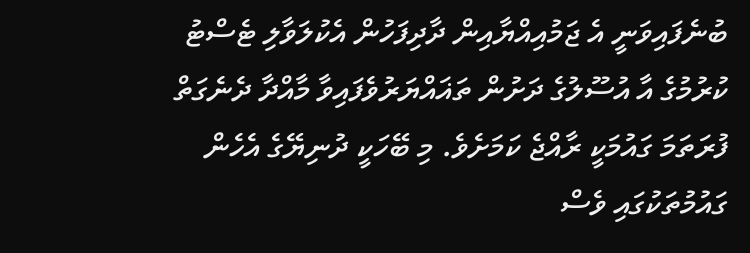ބުނެފައިވަނީ އެ ޖަމުއިއްޔާއިން ދާދިފަހުން އެކުލަވާލި ޓެސްޓު ކުރުމުގެ އާ އުސޫލުގެ ދަށުން ތަޣައްޔަރުވެފައިވާ މާއްދާ ދެނެގަތް ފުރަތަމަ ގައުމަކީ ރާއްޖެ ކަމަށެވެ. މި ބޭހަކީ ދުނިޔޭގެ އެހެން ގައުމުތަކުގައި ވެސް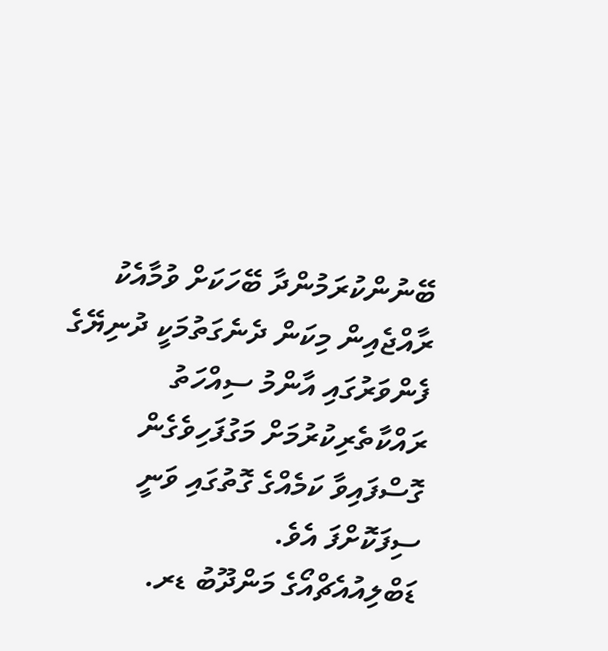ބޭނުންކުރަމުންދާ ބޭހަކަށް ވުމާއެކު ރާއްޖެއިން މިކަން ދެނެގަތުމަކީ ދުނިޔޭގެ ފެންވަރުގައި އާންމު ސިއްހަތު ރައްކާތެރިކުރުމަށް މަގުފަހިވެގެން ގޮސްފައިވާ ކަމެއްގެ ގޮތުގައި ވަނީ ސިފަކޮށްފަ އެވެ.
ޑަބްލިއުއެޗްއޯގެ މަންދޫބު ޑރ.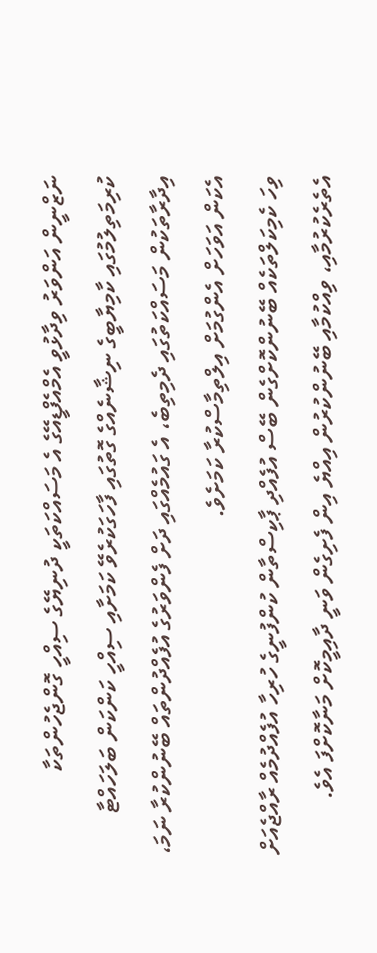ނަޒްނީން އަންވަރު ވިދާޅުވީ އެމްއެފްޑީއޭގެ އެ މަސައްކަތަކީ ދުނިޔޭގެ ސިއްހީ ގޮންޖެހުންތަކާ ކުރިމަތިލުމުގައި ކާމިޔާބީގެ ނިޝާނެއްގެ ގޮތުގައި ފާހަގަކުރެވޭ ކަމަށާއި ސިއްހީ ކަންކަން ބަލަހައްޓާ އިދާރާތަކުން މަސައްކަތުގައި ދެމިތިބެ، އެ ގައުމެއްގައި ދަށް ފެންވަރުގެ އުފެއްދުންތައް ބޭނުންކުރާ ނަމަ، އެކަން އަވަހަށް އެންގުމަށް އިލްތިމާސްކުރާ ކަމަށެވެ.
ވިހަ ކެމިކަލްތަކެއް ބޭނުންކޮށްގެން ބޭސް އުފެއްދި ޕާކިސްތާން ކުންފުނީގެ ހުރިހާ އުފެއްދުމެއް ރާއްޖެއަށް އެތެރެކުރުމާއި، ވިއްކުމާއި ބޭނުންކުރުން އިއްޔެ އިން ފެށިގެން ވަނީ ދާއިމީކޮށް މަނާކޮށްފަ އެވެ.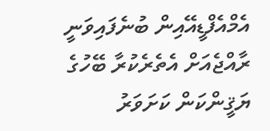އެމްއެފްޑީއޭއިން ބުނެފައިވަނީ ރާއްޖެއަށް އެތެރެކުރާ ބޭހުގެ ޔަޤީންކަން ކަށަވަރު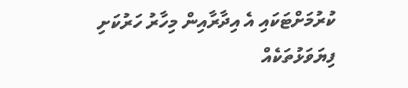ކުރުމަށްޓަކައި އެ އިދާރާއިން މިހާރު ހަރުކަށި ފިޔަވަޅުތަކެއް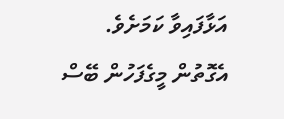އަޅާފައިވާ ކަމަށެވެ. އެގޮތުން މީގެފަހުން ބޭސް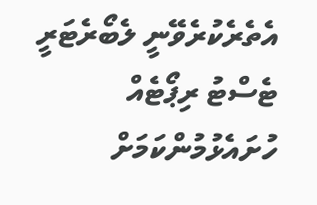އެތެރެކުރެވޭނީ ލެބޯރެޓަރީ ޓެސްޓު ރިޕޯޓެއް ހުށައެޅުމުންކަމަށް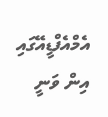އެމްއެފްޑީއޭގައި އިން ވަނީ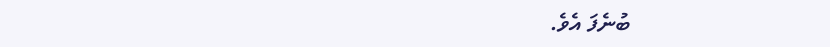ބުނެފަ އެވެ.